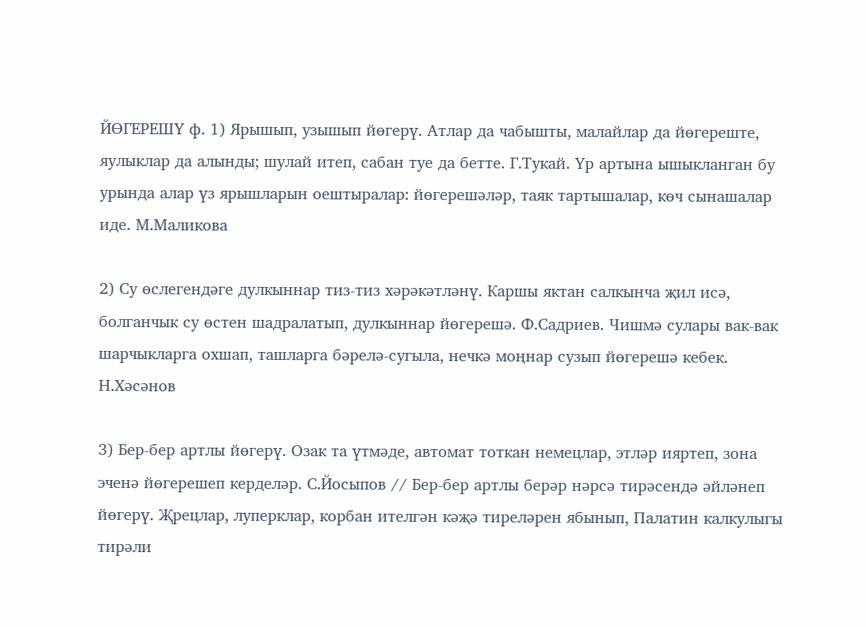ЙӨГЕРЕШҮ ф. 1) Ярышып, узышып йөгерү. Атлар да чабышты, малайлар да йөгереште, яулыклар да алынды; шулай итеп, сабан туе да бетте. Г.Тукай. Үр артына ышыкланган бу урында алар үз ярышларын оештыралар: йөгерешәләр, таяк тартышалар, көч сынашалар иде. М.Маликова

2) Су өслегендәге дулкыннар тиз-тиз хәрәкәтләнү. Каршы яктан салкынча җил исә, болганчык су өстен шадралатып, дулкыннар йөгерешә. Ф.Садриев. Чишмә сулары вак-вак шарчыкларга охшап, ташларга бәрелә-сугыла, нечкә моңнар сузып йөгерешә кебек. Н.Хәсәнов

3) Бер-бер артлы йөгерү. Озак та үтмәде, автомат тоткан немецлар, этләр ияртеп, зона эченә йөгерешеп керделәр. С.Йосыпов // Бер-бер артлы берәр нәрсә тирәсендә әйләнеп йөгерү. Җрецлар, луперклар, корбан ителгән кәҗә тиреләрен ябынып, Палатин калкулыгы тирәли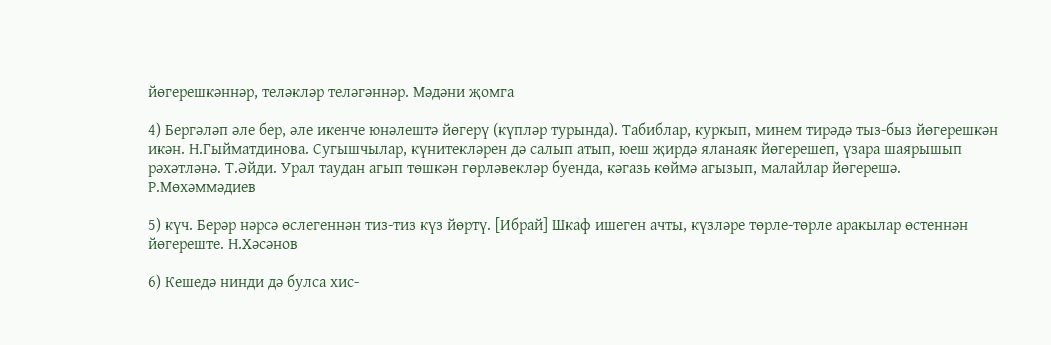йөгерешкәннәр, теләкләр теләгәннәр. Мәдәни җомга

4) Бергәләп әле бер, әле икенче юнәлештә йөгерү (күпләр турында). Табиблар, куркып, минем тирәдә тыз-быз йөгерешкән икән. Н.Гыйматдинова. Сугышчылар, күнитекләрен дә салып атып, юеш җирдә яланаяк йөгерешеп, үзара шаярышып рәхәтләнә. Т.Әйди. Урал таудан агып төшкән гөрләвекләр буенда, кәгазь көймә агызып, малайлар йөгерешә. Р.Мөхәммәдиев

5) күч. Берәр нәрсә өслегеннән тиз-тиз күз йөртү. [Ибрай] Шкаф ишеген ачты, күзләре төрле-төрле аракылар өстеннән йөгереште. Н.Хәсәнов

6) Кешедә нинди дә булса хис-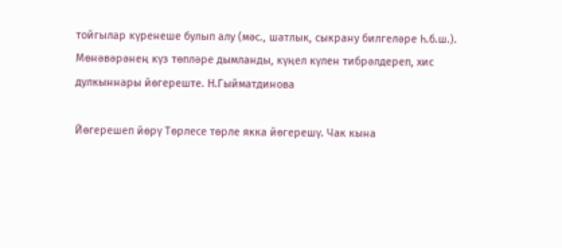тойгылар күренеше булып алу (мәс., шатлык, сыкрану билгеләре һ.б.ш.). Мөнәвәрәнең күз төпләре дымланды, күңел күлен тибрәлдереп, хис дулкыннары йөгереште. Н.Гыйматдинова

Йөгерешеп йөрү Төрлесе төрле якка йөгерешү. Чак кына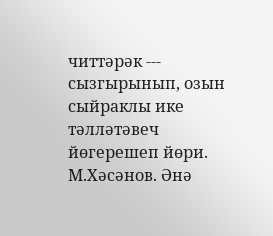читтәрәк --- сызгырынып, озын сыйраклы ике тәлләтәвеч йөгерешеп йөри. М.Хәсәнов. Әнә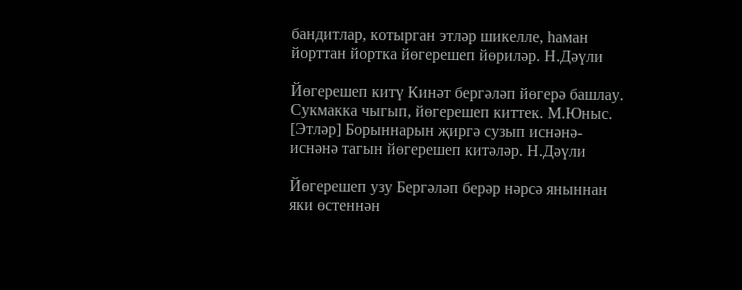бандитлар, котырган этләр шикелле, һаман йорттан йортка йөгерешеп йөриләр. Н.Дәүли

Йөгерешеп китү Кинәт бергәләп йөгерә башлау. Сукмакка чыгып, йөгерешеп киттек. М.Юныс. [Этләр] Борыннарын җиргә сузып иснәнә-иснәнә тагын йөгерешеп китәләр. Н.Дәүли

Йөгерешеп узу Бергәләп берәр нәрсә яныннан яки өстеннән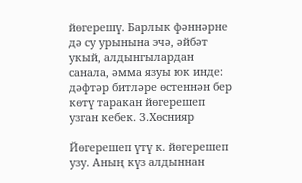йөгерешү. Барлык фәннәрне дә су урынына эчә, әйбәт укый, алдынгылардан санала, әмма язуы юк инде: дәфтәр битләре өстеннән бер көтү таракан йөгерешеп узган кебек. З.Хөснияр

Йөгерешеп үтү к. йөгерешеп узу. Аның күз алдыннан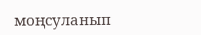моңсуланып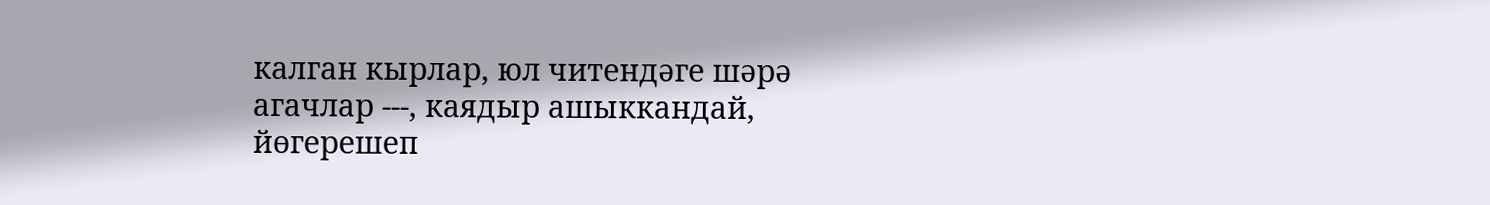калган кырлар, юл читендәге шәрә агачлар ---, каядыр ашыккандай, йөгерешеп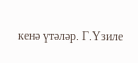кенә үтәләр. Г.Үзиле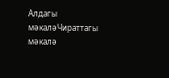Алдагы мәкаләЧираттагы мәкалә